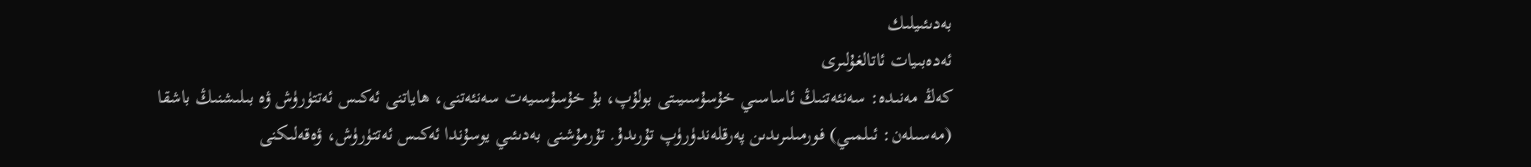بەدىئىيلىك
ئەدەبىيات ئاتالغۇلىرى
كەڭ مەنىدە: سەنئەتنىڭ ئاساسىي خۇسۇسىيىتى بولۇپ، بۇ خۇسۇسىيەت سەنئەتنى، ھاياتنى ئەكىس ئەتتۈرۈش ۋە بىلىشنىڭ باشقا (مەسىلەن: ئىلمىي) فورمىلىرىدىن پەرقلەندۈرۈپ تۇرىدۇ. تۇرمۇشنى بەدىئىي يوسۇندا ئەكىس ئەتتۈرۈش، ۋەقەلىكنى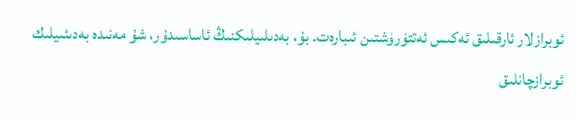ئوبرازلار ئارقىلىق ئەكىس ئەتتۈرۈشتىن ئىبارەت. بۇ، بەدىلىيلىكنىڭ ئاساسىدۇر، شۇ مەنىدە بەدىئىيلىك ئوبرازچانلىق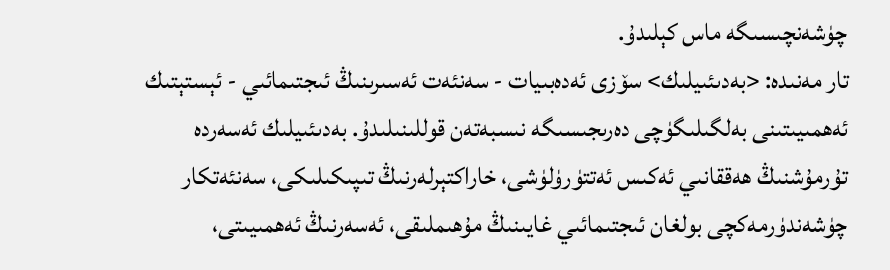چۈشەنچىسىگە ماس كېلىدۇ.
تار مەنىدە: <بەدىئىيلىك> سۆزى ئەدەبىيات - سەنئەت ئەسىرىنىڭ ئىجتىمائىي - ئېستېتىك ئەھمىيىتىنى بەلگىلىگۈچى دەرىجىسىگە نىسبەتەن قوللىنىلىدۇ. بەدىئىيلىك ئەسەردە تۇرمۇشنىڭ ھەققانىي ئەكىس ئەتتۈرۈلۈشى، خاراكتېرلەرنىڭ تىپىكىلىكى، سەنئەتكار چۈشەندۈرمەكچى بولغان ئىجتىمائىي غايىنىڭ مۇھىملىقى، ئەسەرنىڭ ئەھمىيىتى،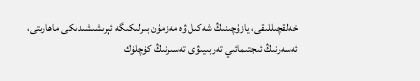خەلقچىللىقى، يازۇچىنىڭ شەكىل ۋە مەزمۇن بىرلىكىگە ئېرىشىشىدىكى ماھارىتى، ئەسەرنىڭ ئىجتىمائىي تەربىيىۋى تەسىرنىڭ كۈچلۈك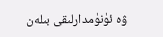ۋە ئۈنۈمدارلىقى بىلەن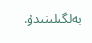بەلگىلىنىدۇ.